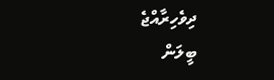ދިވެހިރާއްޖެ
ބީލަން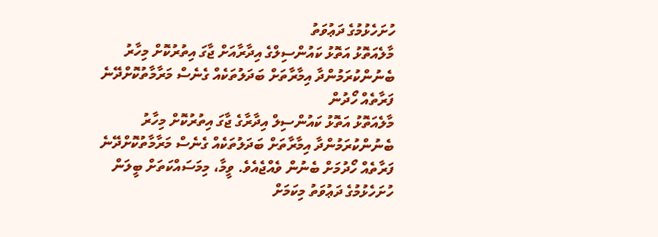ހުށަހެޅުމުގެ ދަޢުވަތު
މާލެއަތޮޅު އަތޮޅު ކައުންސިލްގެ އިދާރާއަށް ޖާގަ އިތުރުކޮށް މިހާރު ބެނުންކުރަމުންދާ އިމާރާތަށް ބަދަލުތަކެއް ގެނެސް މަރާމާތުކޮށްދޭނެ ފަރާތެއް ހޯދުން
މާލެއަތޮޅު އަތޮޅު ކައުންސިލް އިދާރާގެ ޖާގަ އިތުރުކޮށް މިހާރު ބެނުންކުރަމުންދާ އިމާރާތަށް ބަދަލުތަކެއް ގެނެސް މަރާމާތުކޮށްދޭނެ ފަރާތެއް ހޯދުމަށް ބެނުން ވެއްޖެއެވެ. ވީމާ، މިމަސައްކަތަށް ބީލަން ހުށަހެޅުމުގެ ދަޢުވަތު މިކަމަށް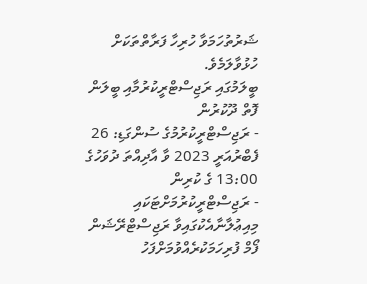ޝަރުތުހަމަވާ ހުރިހާ ފަރާތްތަކަށް ހުޅުވާލަމެވެ.
ބީލަމުގައި ރަޖިސްޓްރީކުރުމާއި ބީލަން ފޮތް ދޫކުރުން
- ރަޖިސްޓްރީކުރުމުގެ ސުންގަޑި: 26 ފެބްރުއަރީ 2023 ވާ އާދިއްތަ ދުވަހުގެ 13:00 ގެ ކުރިން
- ރަޖިސްޓްރީކުރުމަށްޓަކައި މިއިޢުލާނާއެކުގައިވާ ރަޖިސްޓްރޭޝަން ފޯމް ފުރިހަމަކުރެއްވުމަށްފަހު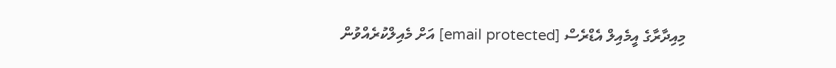މިއިދާރާގެ އީމެއިލް އެޑްރެސް [email protected] އަށް މެއިލްކުރެއްވުން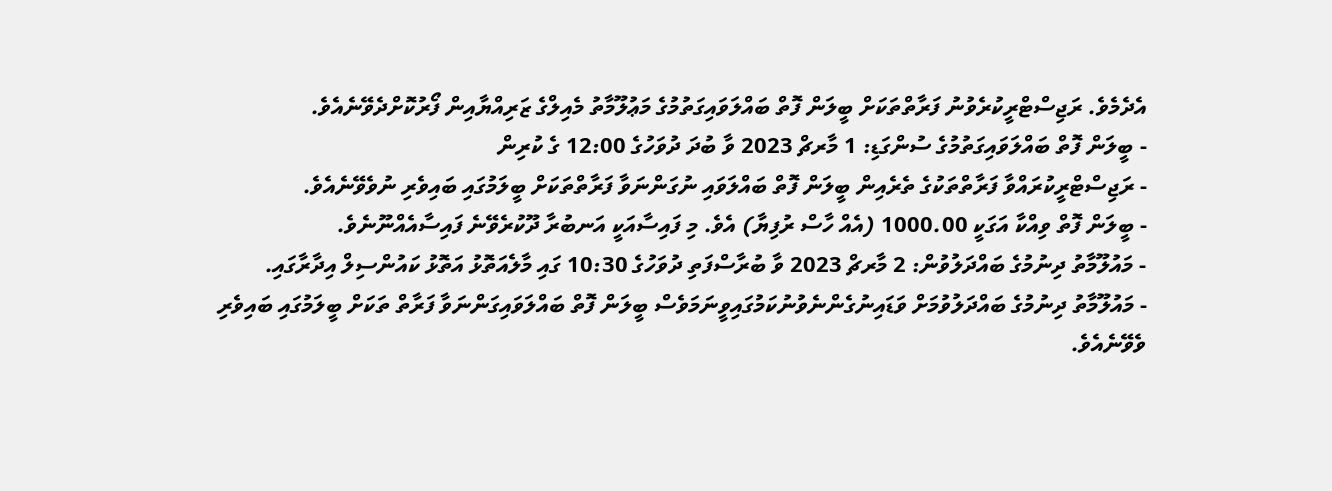އެދެމެވެ. ރަޖިސްޓްރީކުރެވުނު ފަރާތްތަކަށް ބީލަން ފޮތް ބައްލަވައިގަތުމުގެ މަޢުލޫމާތު މެއިލްގެ ޒަރިއްޔާއިން ފޯރުކޮށްދެވޭނެއެވެ.
- ބީލަން ފޮތް ބައްލަވައިގަތުމުގެ ސުންގަޑި: 1 މާރޗް 2023 ވާ ބުދަ ދުވަހުގެ 12:00 ގެ ކުރިން
- ރަޖިސްޓްރީކުރައްވާ ފަރާތްތަކުގެ ތެރެއިން ބީލަން ފޮތް ބައްލަވައި ނުގަންނަވާ ފަރާތްތަކަށް ބީލަމުގައި ބައިވެރި ނުވެވޭނެއެވެ.
- ބީލަން ފޮތް ވިއްކާ އަގަކީ 1000.00 (އެއް ހާސް ރުފިޔާ) އެވެ. މި ފައިސާއަކީ އަނބުރާ ދޫކުރެވޭނެ ފައިސާއެއްނޫނެވެ.
- މައުލޫމާތު ދިނުމުގެ ބައްދަލުވުން: 2 މާރޗް 2023 ވާ ބުރާސްފަތި ދުވަހުގެ 10:30 ގައި މާލެއަތޮޅު އަތޮޅު ކައުންސިލް އިދާރާގައި.
- މައުލޫމާތު ދިނުމުގެ ބައްދަލުވުމަށް ވަޑައިނުގެންނެވުނުކަމުގައިވީނަމަވެސް ބީލަން ފޮތް ބައްލަވައިގަންނަވާ ފަރާތް ތަކަށް ބީލަމުގައި ބައިވެރި ވެވޭނެއެވެ.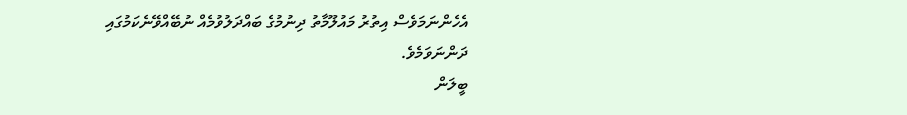އެހެންނަމަވެސް އިތުރު މައުލޫމާތު ދިނުމުގެ ބައްދަލުވުމެއް ނުބޭއްވޭނެކަމުގައި ދަންނަވަމެވެ.
ބީލަން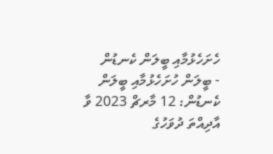ހެށަހެޅުމާއި ބީލަން ކެނޑުން
- ބީލަން ހުށަހެޅުމާއި ބީލަން ކެނޑުން: 12 މާރޗް 2023 ވާ އާދިއްތަ ދުވަހުގެ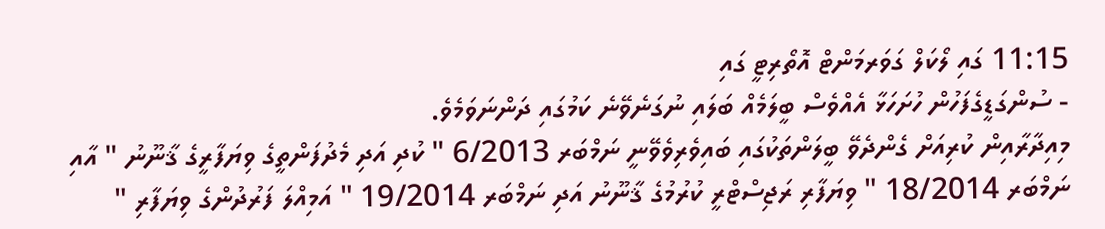11:15 ގައި ލޯކަލް ގަވަރމަންޓް އޮތޯރިޓީ ގައި
- ސުންގަޑީގެފަހުން ހުށަހަޅާ އެއްވެސް ބީލަމެއް ބަލައި ނުގަނެވޭނެ ކަމުގައި ދަންނަވަމެވެ.
މިއިދާރާއިން ކުރިއަށް ގެންދެވޭ ބީލަންތަކުގައި ބައިވެރިވެވޭނީ ނަމްބަރ 6/2013 " ކުދި އަދި މެދުފަންތީގެ ވިޔަފާރީގެ ޤާނޫނު " އާއި ނަމްބަރ 18/2014 " ވިޔަފާރި ރަޖިސްޓްރީ ކުރުމުގެ ޤާނޫނު އަދި ނަމްބަރ 19/2014 " އަމިއްލަ ފަރުދުންގެ ވިޔަފާރި "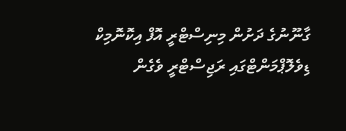ގާނޫނުގެ ދަށުން މިނިސްޓްރީ އޮފް އިކޮނޮމިކް ޑިވެލޮޕްމަންޓްގައި ރަޖިސްޓްރީ ވެގެން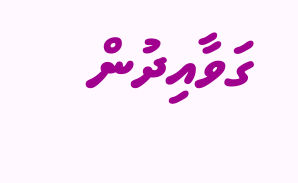ގަވާއިދުން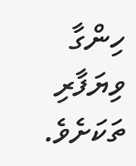ހިންގާ ވިޔަފާރި ތަކަށެވެ.